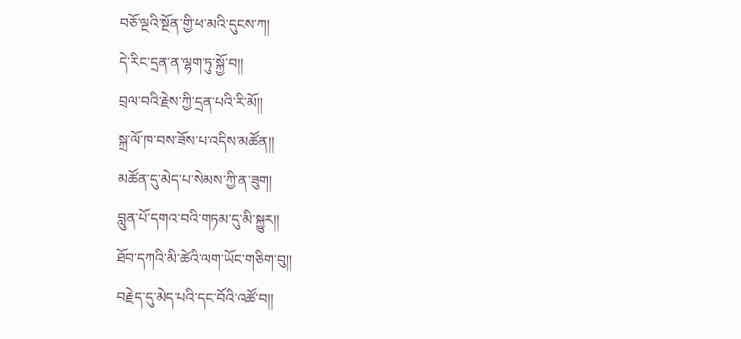བཅོ་ལྔའི་སྔོན་གྱི་ཕ་མའི་དུངས་ཀ།
དེ་རིང་དྲན་ན་ལྷག་ཏུ་སྐྱོ་བ།།
བྲལ་བའི་རྗེས་ཀྱི་དྲན་པའི་རི་མོ།།
སྐྲ་ལོ་ཁ་བས་ཟོས་པ་འདིས་མཚོན།།
མཚོན་དུ་མེད་པ་སེམས་ཀྱི་ན་ཟུག།
བླུན་པོ་དགའ་བའི་གཏམ་དུ་མི་སྐྱུར།།
ཐོབ་དཀའི་མི་ཚེའི་ལག་ཡོང་གཅིག་བུ།།
བརྗེད་དུ་མེད་པའི་དང་བོའི་འཚོ་བ།།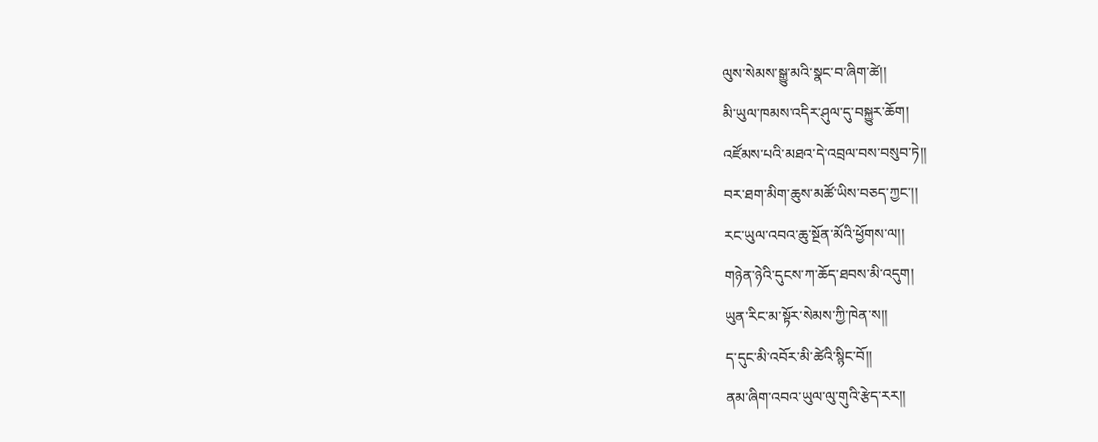ལུས་སེམས་སྒྱུ་མའི་སྣང་བ་ཞིག་ཚེ།།
མི་ཡུལ་ཁམས་འདིར་ཤུལ་དུ་བསྐྱུར་ཆོག།
འཛོམས་པའི་མཐའ་དེ་འབྲལ་བས་བསུབ་ཏེ།།
བར་ཐག་མིག་ཆུས་མཚོ་ཡིས་བཅད་ཀྱང་།།
རང་ཡུལ་འབའ་ཆུ་སྔོན་མོའི་ཕྱོགས་ལ།།
གཉེན་ཉེའི་དུངས་ཀ་ཆོད་ཐབས་མི་འདུག།
ཡུན་རིང་མ་སྟོར་སེམས་ཀྱི་ཁེན་ས།།
ད་དུང་མི་འབོར་མི་ཚེའི་སྙིང་བོ།།
ནམ་ཞིག་འབའ་ཡུལ་ལུ་གུའི་རྩེད་རར།།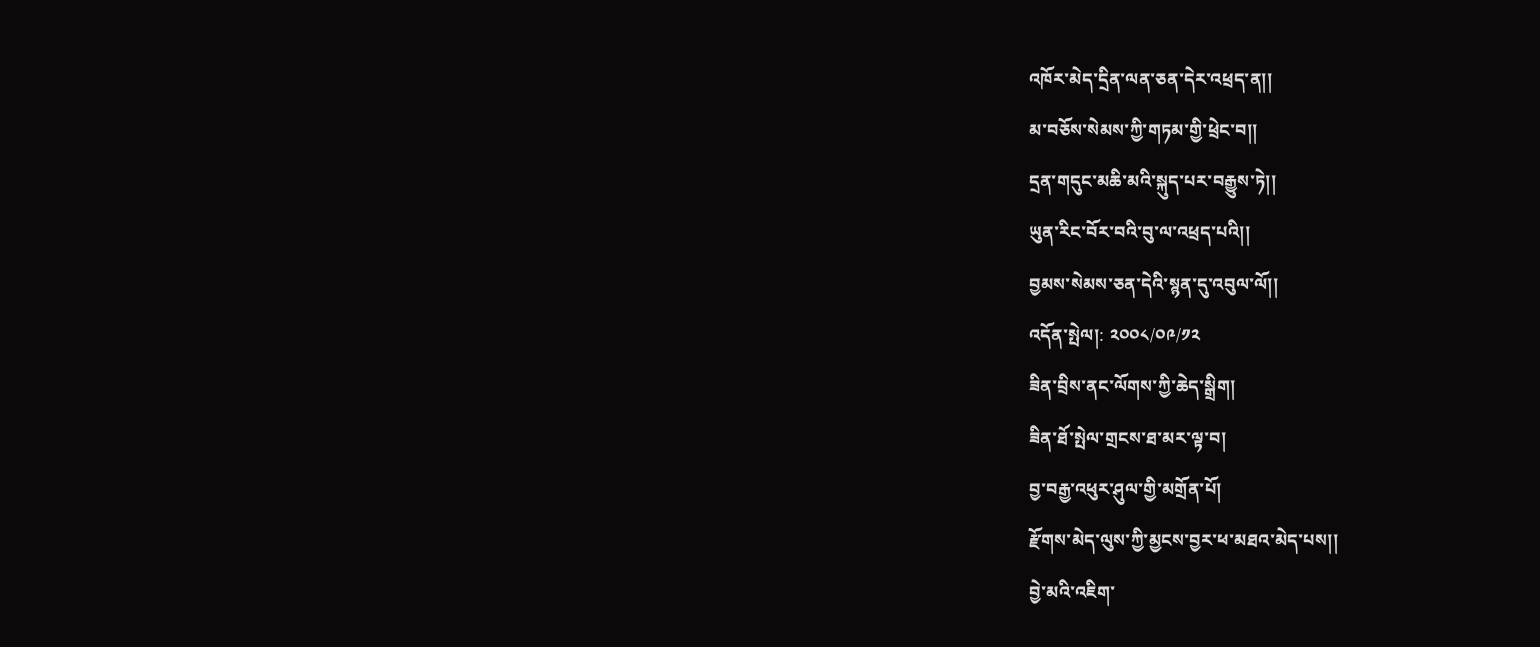འཁོར་མེད་དྲིན་ལན་ཅན་དེར་འཕྲད་ན།།
མ་བཅོས་སེམས་ཀྱི་གཏམ་གྱི་ཕྲེང་བ།།
དྲན་གདུང་མཆི་མའི་སྐུད་པར་བརྒྱུས་ཏེ།།
ཡུན་རིང་བོར་བའི་བུ་ལ་འཕྲད་པའི།།
བྱམས་སེམས་ཅན་དེའི་སྙན་དུ་འབུལ་ལོ།།
འདོན་སྤེལ།: ༢༠༠༨/༠༩/༡༢
ཟིན་བྲིས་ནང་ལོགས་ཀྱི་ཆེད་སྒྲིག།
ཟིན་ཐོ་སྤེལ་གྲངས་ཐ་མར་ལྟ་བ།
བྱ་བརྒྱ་འཕུར་ཤུལ་གྱི་མགྲོན་པོ།
རྫོགས་མེད་ལུས་ཀྱི་མྱངས་བྱར་ཕ་མཐའ་མེད་པས།།
བྱེ་མའི་འཇིག་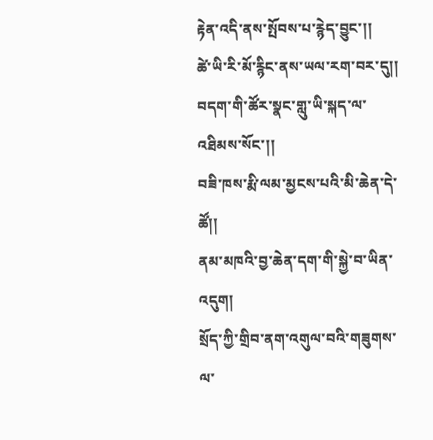རྟེན་འདི་ནས་སྤོབས་པ་རྙེད་བྱུང་།།
ཚེ་ཡི་རི་མོ་རྙིང་ནས་ཡལ་རག་བར་དུ།།
བདག་གི་ཚོར་སྣང་གླུ་ཡི་སྐད་ལ་འཐིམས་སོང་།།
བཟི་ཁས་རྨི་ལམ་མྱངས་པའི་མི་ཆེན་དེ་ཚོ།།
ནམ་མཁའི་བྱ་ཆེན་དག་གི་སྐྱེ་བ་ཡིན་འདུག།
སྲོད་ཀྱི་གྲིབ་ནག་འགུལ་བའི་གཟུགས་ལ་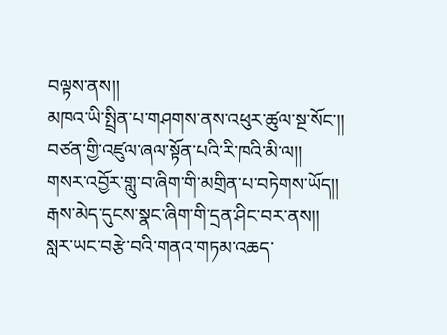བལྟས་ནས།།
མཁའ་ཡི་སྤྲིན་པ་གཤགས་ནས་འཕུར་ཚུལ་སྔ་སོང་།།
བཙན་གྱི་འཛུལ་ཞལ་སྟོན་པའི་རི་ཁའི་མི་ལ།།
གསར་འབྱོར་གླུ་བ་ཞིག་གི་མགྲིན་པ་བཏེགས་ཡོད།།
རྒས་མེད་དུངས་སྣང་ཞིག་གི་དྲན་ཤིང་བར་ནས།།
སླར་ཡང་བརྩེ་བའི་གནའ་གཏམ་འཆད་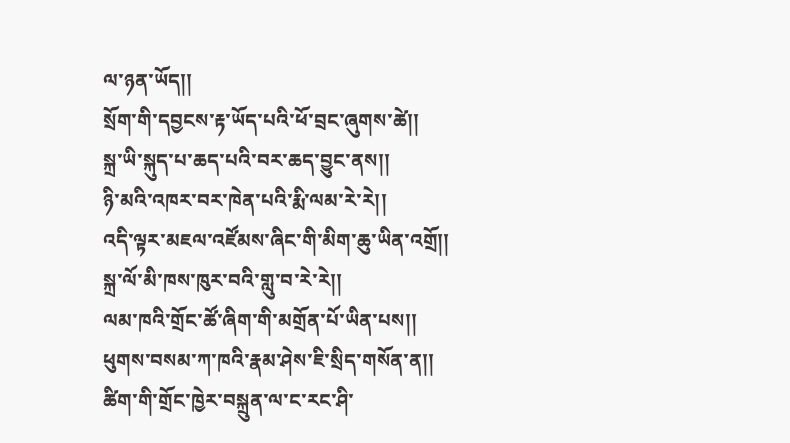ལ་ཉན་ཡོད།།
སྲོག་གི་དབྱངས་རྟ་ཡོད་པའི་ཕོ་བྲང་ཞུགས་ཚེ།།
སྐྲ་ཡི་སྐུད་པ་ཆད་པའི་བར་ཆད་བྱུང་ནས།།
ཉི་མའི་འཁར་བར་ཁེན་པའི་རྨི་ལམ་རེ་རེ།།
འདི་ལྟར་མཇལ་འཛོམས་ཞིང་གི་མིག་ཆུ་ཡིན་འགྲོ།།
སྐྲ་ལོ་མི་ཁས་ཁུར་བའི་གླུ་བ་རེ་རེ།།
ལམ་ཁའི་གྲོང་ཚོ་ཞིག་གི་མགྲོན་པོ་ཡིན་པས།།
ཕུགས་བསམ་ཀ་ཁའི་རྣམ་ཤེས་ཇི་སྲིད་གསོན་ན།།
ཚིག་གི་གྲོང་ཁྱེར་བསྐྲུན་ལ་ང་རང་ཤི་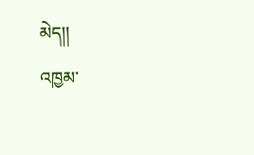མེད།།
འཁྱམ་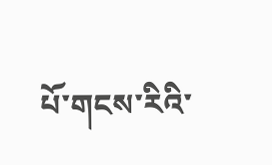པོ་གངས་རིའི་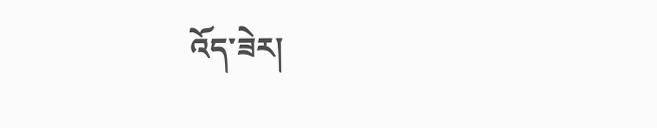འོད་ཟེར།